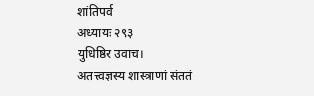शांतिपर्व
अध्यायः २९३
युधिष्ठिर उवाच।
अतत्त्वज्ञस्य शास्त्राणां संततं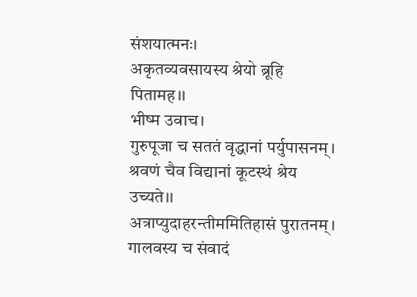संशयात्मनः।
अकृतव्यवसायस्य श्रेयो ब्रूहि पितामह।।
भीष्म उवाच।
गुरुपूजा च सततं वृद्धानां पर्युपासनम्।
श्रवणं चैव विद्यानां कूटस्थं श्रेय उच्यते।।
अत्राप्युदाहरन्तीममितिहासं पुरातनम्।
गालवस्य च संवादं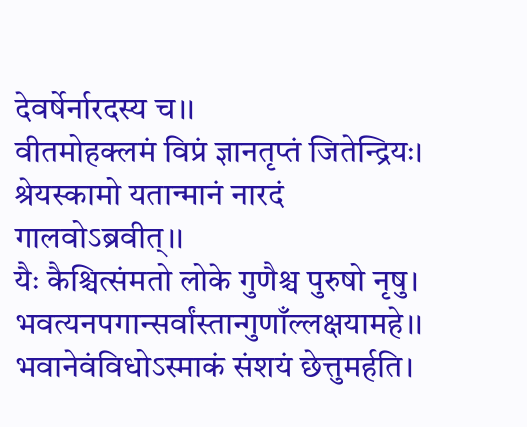देवर्षेर्नारदस्य च।।
वीतमोहक्लमं विप्रं ज्ञानतृप्तं जितेन्द्रियः।
श्रेयस्कामो यतान्मानं नारदं गालवोऽब्रवीत्।।
यैः कैश्चित्संमतो लोके गुणैश्च पुरुषो नृषु।
भवत्यनपगान्सर्वांस्तान्गुणाँल्लक्षयामहे।।
भवानेवंविधोऽस्माकं संशयं छेत्तुमर्हति।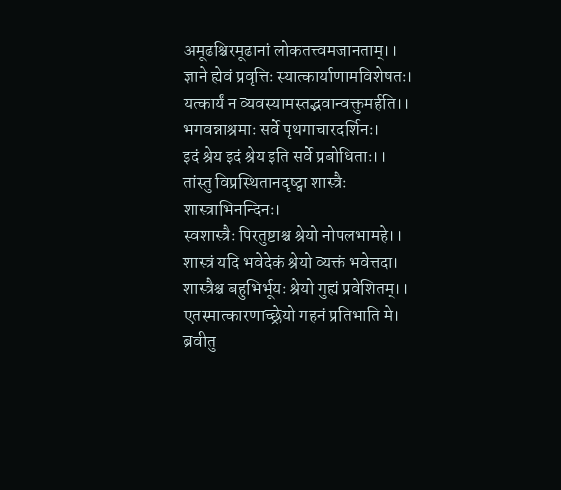अमूढश्चिरमूढानां लोकतत्त्वमजानताम्।।
ज्ञाने ह्येवं प्रवृत्तिः स्यात्कार्याणामविशेषतः।
यत्कार्यं न व्यवस्यामस्तद्भवान्वक्तुमर्हति।।
भगवन्नाश्रमाः सर्वे पृथगाचारदर्शिनः।
इदं श्रेय इदं श्रेय इति सर्वे प्रबोधिताः।।
तांस्तु विप्रस्थितानदृष्ट्वा शास्त्रैः शास्त्राभिनन्दिनः।
स्वशास्त्रैः पिरतुष्टाश्च श्रेयो नोपलभामहे।।
शास्त्रं यदि भवेदेकं श्रेयो व्यक्तं भवेत्तदा।
शास्त्रैश्च बहुभिर्भूयः श्रेयो गुह्यं प्रवेशितम्।।
एतस्मात्कारणाच्छ्रेयो गहनं प्रतिभाति मे।
ब्रवीतु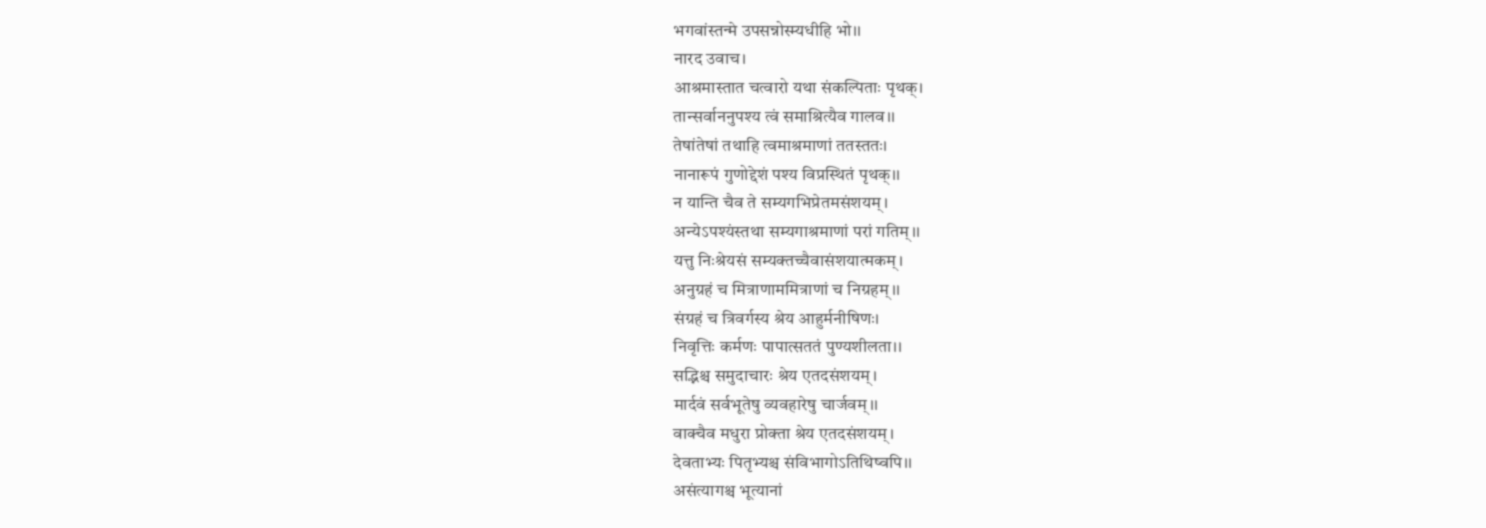भगवांस्तन्मे उपसन्नोस्म्यधीहि भो।।
नारद उवाच।
आश्रमास्तात चत्वारो यथा संकल्पिताः पृथक्।
तान्सर्वाननुपश्य त्वं समाश्रित्यैव गालव।।
तेषांतेषां तथाहि त्वमाश्रमाणां ततस्ततः।
नानारूपं गुणोद्देशं पश्य विप्रस्थितं पृथक्।।
न यान्ति चैव ते सम्यगभिप्रेतमसंशयम्।
अन्येऽपश्यंस्तथा सम्यगाश्रमाणां परां गतिम्।।
यत्तु निःश्रेयसं सम्यक्तच्चैवासंशयात्मकम्।
अनुग्रहं च मित्राणाममित्राणां च निग्रहम्।।
संग्रहं च त्रिवर्गस्य श्रेय आहुर्मनीषिणः।
निवृत्तिः कर्मणः पापात्सततं पुण्यशीलता।।
सद्भिश्च समुदाचारः श्रेय एतदसंशयम्।
मार्दवं सर्वभूतेषु व्यवहारेषु चार्जवम्।।
वाक्चैव मधुरा प्रोक्ता श्रेय एतदसंशयम्।
देवताभ्यः पितृभ्यश्च संविभागोऽतिथिष्वपि।।
असंत्यागश्च भूत्यानां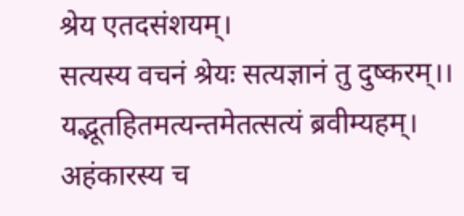श्रेय एतदसंशयम्।
सत्यस्य वचनं श्रेयः सत्यज्ञानं तु दुष्करम्।।
यद्भूतहितमत्यन्तमेतत्सत्यं ब्रवीम्यहम्।
अहंकारस्य च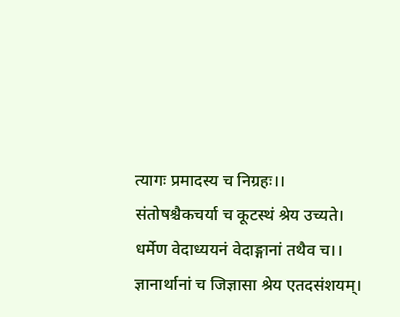त्यागः प्रमादस्य च निग्रहः।।
संतोषश्चैकचर्या च कूटस्थं श्रेय उच्यते।
धर्मेण वेदाध्ययनं वेदाङ्गानां तथैव च।।
ज्ञानार्थानां च जिज्ञासा श्रेय एतदसंशयम्।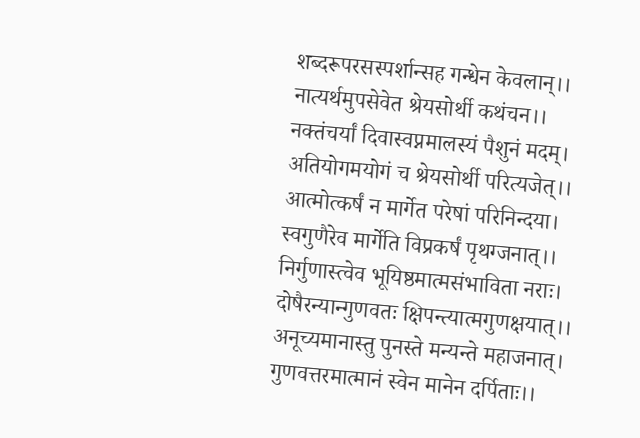शब्दरूपरसस्पर्शान्सह गन्धेन केवलान्।।
नात्यर्थमुपसेवेत श्रेयसोर्थी कथंचन।।
नक्तंचर्यां दिवास्वप्नमालस्यं पैशुनं मदम्।
अतियोगमयोगं च श्रेयसोर्थी परित्यजेत्।।
आत्मोत्कर्षं न मार्गेत परेषां परिनिन्दया।
स्वगुणैरेव मार्गेति विप्रकर्षं पृथग्जनात्।।
निर्गुणास्त्वेव भूयिष्ठमात्मसंभाविता नराः।
दोषैरन्यान्गुणवतः क्षिपन्त्यात्मगुणक्षयात्।।
अनूच्यमानास्तु पुनस्ते मन्यन्ते महाजनात्।
गुणवत्तरमात्मानं स्वेन मानेन दर्पिताः।।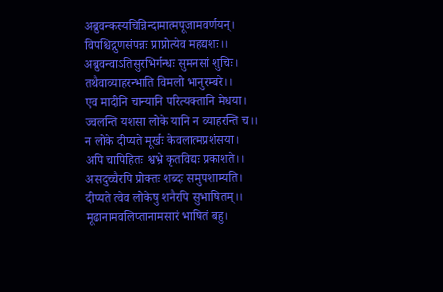अब्रुवन्कस्यचिन्निन्दामात्मपूजामवर्णयन्।
विपश्चिद्गुणसंपन्नः प्राप्नोत्येव महद्यशः।।
अब्रुवन्वाऽतिसुरभिर्गन्धः सुमनसां शुचिः।
तथैवाव्याहरन्भाति विमलो भानुरम्बरे।।
एव मादीनि चान्यानि परित्यक्तानि मेधया।
ज्वलन्ति यशसा लोके यानि न व्याहरन्ति च।।
न लोके दीप्यते मूर्खः केवलात्मप्रशंसया।
अपि चापिहितः श्वभ्रे कृतविद्यः प्रकाशते।।
असदुच्चैरपि प्रोक्तः शब्दः समुपशाम्यति।
दीप्यते त्वेव लोकेषु शनैरपि सुभाषितम्।।
मूढानामवलिप्तानामसारं भाषितं बहु।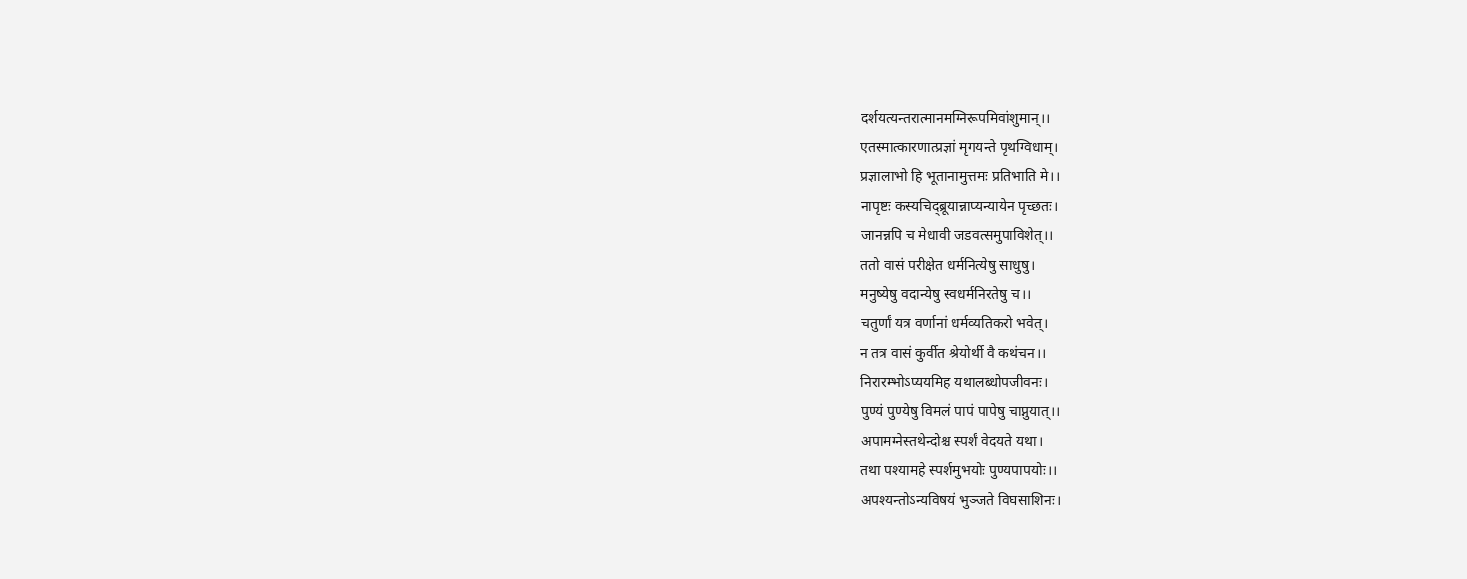दर्शयत्यन्तरात्मानमग्निरूपमिवांशुमान्।।
एतस्मात्कारणात्प्रज्ञां मृगयन्ते पृथग्विधाम्।
प्रज्ञालाभो हि भूतानामुत्तमः प्रतिभाति मे।।
नापृष्टः कस्यचिद्ब्रूयान्नाप्यन्यायेन पृच्छतः।
जानन्नपि च मेधावी जडवत्समुपाविशेत्।।
ततो वासं परीक्षेत धर्मनित्येषु साधुषु।
मनुष्येषु वदान्येषु स्वधर्मनिरतेषु च।।
चतुर्णां यत्र वर्णानां धर्मव्यतिकरो भवेत्।
न तत्र वासं कुर्वीत श्रेयोर्थी वै कथंचन।।
निरारम्भोऽप्ययमिह यथालब्धोपजीवनः।
पुण्यं पुण्येषु विमलं पापं पापेषु चाप्नुयात्।।
अपामग्नेस्तथेन्दोश्च स्पर्शं वेदयते यथा।
तथा पश्यामहे स्पर्शमुभयोः पुण्यपापयोः।।
अपश्यन्तोऽन्यविषयं भुञ्जते विघसाशिनः।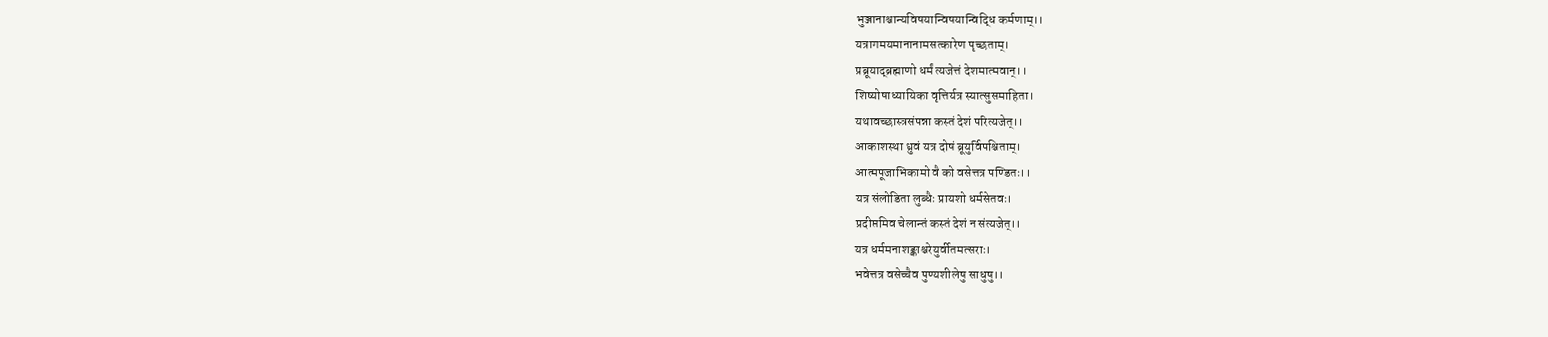भुञ्जानाश्चान्यविषयान्विषयान्विद्धि कर्मणाम्।।
यत्रागमयमानानामसत्कारेण पृच्छताम्।
प्रब्रूयाद्ब्रह्माणो धर्मं त्यजेत्तं देशमात्मवान्।।
शिष्योषाध्यायिका वृत्तिर्यत्र स्यात्सुसमाहिता।
यथावच्छास्त्रसंपन्ना कस्तं देशं परित्यजेत्।।
आकाशस्था ध्रुवं यत्र दोषं ब्रूयुर्विपश्चिताम्।
आत्मपूजाभिकामो वै को वसेत्तत्र पण्डितः।।
यत्र संलोडिता लुब्धैः प्रायशो धर्मसेतवः।
प्रदीप्तमिव चेलान्तं कस्तं देशं न संत्यजेत्।।
यत्र धर्ममनाशङ्काश्चरेयुर्वीतमत्सराः।
भवेत्तत्र वसेच्चैव पुण्यशीलेषु साधुषु।।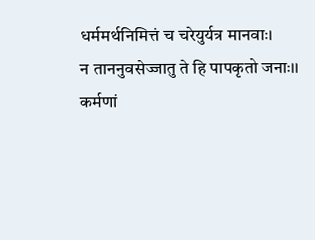धर्ममर्थनिमित्तं च चरेयुर्यत्र मानवाः।
न ताननुवसेज्जातु ते हि पापकृतो जनाः।।
कर्मणां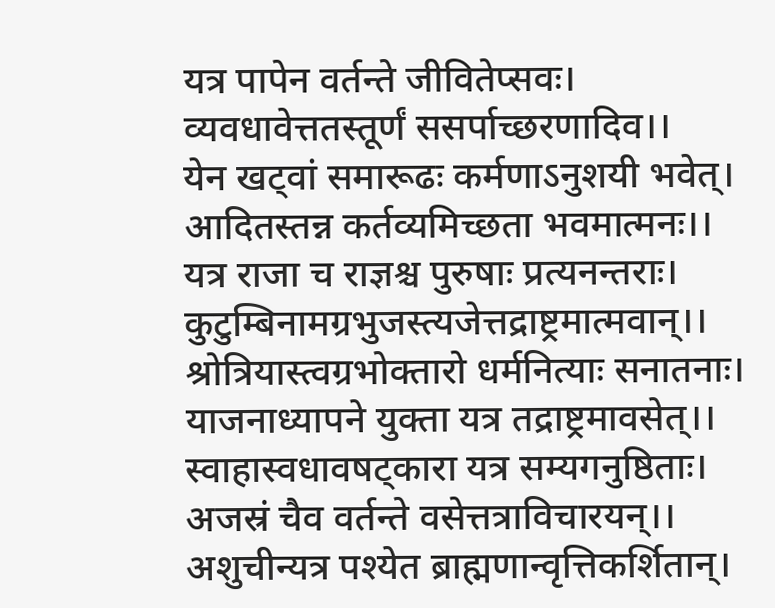यत्र पापेन वर्तन्ते जीवितेप्सवः।
व्यवधावेत्ततस्तूर्णं ससर्पाच्छरणादिव।।
येन खट्वां समारूढः कर्मणाऽनुशयी भवेत्।
आदितस्तन्न कर्तव्यमिच्छता भवमात्मनः।।
यत्र राजा च राज्ञश्च पुरुषाः प्रत्यनन्तराः।
कुटुम्बिनामग्रभुजस्त्यजेत्तद्राष्ट्रमात्मवान्।।
श्रोत्रियास्त्वग्रभोक्तारो धर्मनित्याः सनातनाः।
याजनाध्यापने युक्ता यत्र तद्राष्ट्रमावसेत्।।
स्वाहास्वधावषट्कारा यत्र सम्यगनुष्ठिताः।
अजस्रं चैव वर्तन्ते वसेत्तत्राविचारयन्।।
अशुचीन्यत्र पश्येत ब्राह्मणान्वृत्तिकर्शितान्।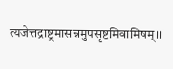त्यजेत्तद्राष्ट्रमासन्नमुपसृष्टमिवामिषम्।।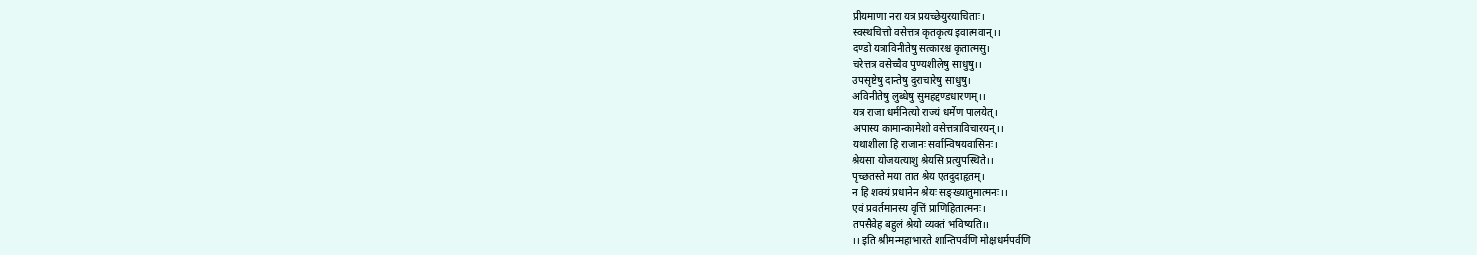प्रीयमाणा नरा यत्र प्रयच्छेयुरयाचिताः।
स्वस्थचित्तो वसेत्तत्र कृतकृत्य इवात्मवान्।।
दण्डो यत्राविनीतेषु सत्कारश्च कृतात्मसु।
चरेत्तत्र वसेच्चैव पुण्यशीलेषु साधुषु।।
उपसृष्टेषु दान्तेषु दुराचारेषु साधुषु।
अविनीतेषु लुब्धेषु सुमहद्दण्डधारणम्।।
यत्र राजा धर्मनित्यो राज्यं धर्मेण पालयेत्।
अपास्य कामान्कामेशो वसेत्तत्राविचारयन्।।
यथाशीला हि राजानः सर्वान्विषयवासिनः।
श्रेयसा योजयत्याशु श्रेयसि प्रत्युपस्थिते।।
पृच्छतस्ते मया तात श्रेय एतदुदाहृतम्।
न हि शक्यं प्रधानेन श्रेयः सङ्ख्यातुमात्मनः।।
एवं प्रवर्तमानस्य वृत्तिं प्राणिहितात्मनः।
तपसैवेह बहुलं श्रेयो व्यक्तं भविष्यति।।
।। इति श्रीमन्महाभारते शान्तिपर्वणि मोक्षधर्मपर्वणि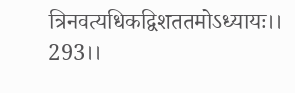त्रिनवत्यधिकद्विशततमोऽध्यायः।। 293।।